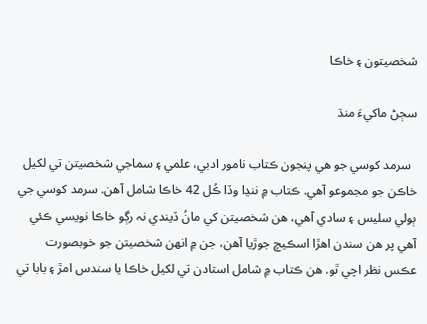شخصيتون ۽ خاڪا

سڄڻ ماکيءَ منڌ

  سرمد کوسي جو هي پنجون ڪتاب نامور ادبي، علمي ۽ سماجي شخصيتن تي لکيل خاڪن جو مجموعو آهي. ڪتاب ۾ ننڍا وڏا ڪُل 42 خاڪا شامل آهن. سرمد کوسي جي ٻولي سليس ۽ سادي آهي، هن شخصيتن کي مانُ ڏيندي نہ رڳو خاڪا نويسي ڪئي آهي پر هن سندن اهڙا اسڪيچ جوڙيا آهن، جن ۾ انھن شخصيتن جو خوبصورت عڪس نظر اچي ٿو. هن ڪتاب ۾ شامل استادن تي لکيل خاڪا يا سندس امڙ ۽ بابا تي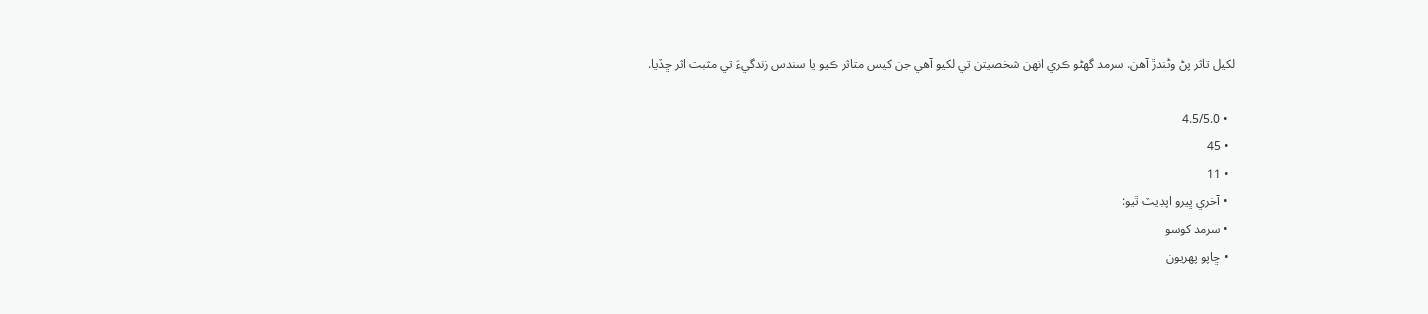لکيل تاثر پڻ وڻندڙ آهن. سرمد گهڻو ڪري انھن شخصيتن تي لکيو آهي جن کيس متاثر ڪيو يا سندس زندگيءَ تي مثبت اثر ڇڏيا.

  • 4.5/5.0
  • 45
  • 11
  • آخري ڀيرو اپڊيٽ ٿيو:
  • سرمد کوسو
  • ڇاپو پھريون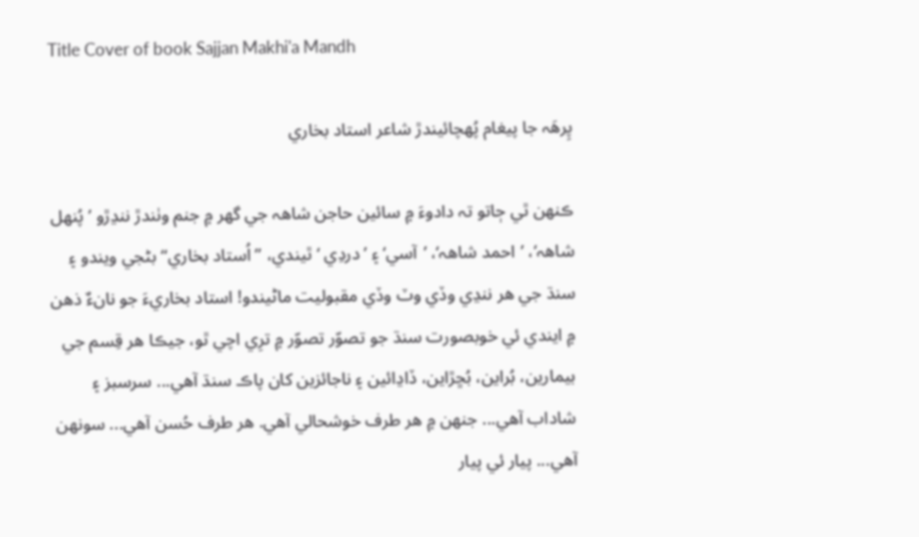Title Cover of book Sajjan Makhi'a Mandh

پِرهَہ جا پيغام پُھچائيندڙ شاعر استاد بخاري

ڪنھن ٿي ڄاتو تہ دادوءَ ۾ سائين حاجن شاھہ جي گهر ۾ جنم وٺندڙ ننڍڙو ’پُنھل شاھہ‘، ’احمد شاھہ‘، ’آسي‘ ۽ ’دردِي ‘ ٿيندي، ”اُستاد بخاري“ بڻجي ويندو ۽ سنڌ جي هر ننڍي وڏي وٽ وڏي مقبوليت ماڻيندو! استاد بخاريءَ جو نانءٌ ذهن ۾ ايندي ئي خوبصورت سنڌ جو تصوّر تصوّر ۾ ترِي اچي ٿو، جيڪا هر قِسم جي بيمارين، بُراين، بُڇڙاين، ڏاڍائين ۽ ناجائزين کان پاڪ سنڌ آهي... سرسبز ۽ شاداب آهي... جنھن ۾ هر طرف خوشحالي آهي. هر طرف حُسن آهي... سونھن آهي... پيار ئي پيار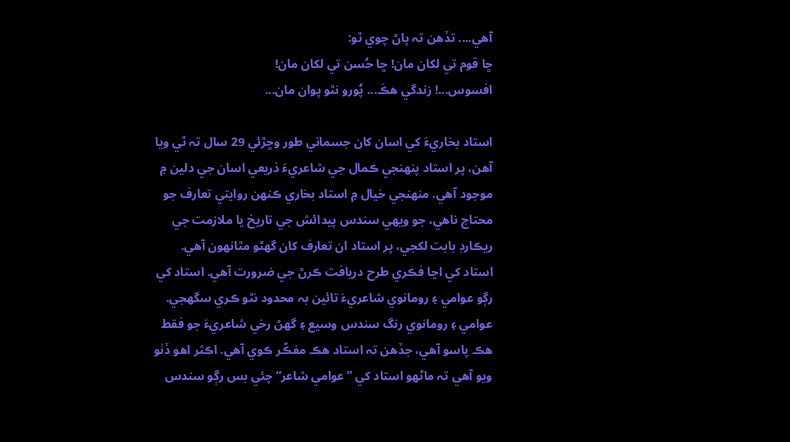آهي.... تڏهن تہ پاڻ چوي ٿو:
ڇا قوم تي لکان مان! ڇا حُسن تي لکان مان!
افسوس...! زندگي هڪَ... پُورو نٿو پوان مان...

استاد بخاريءَ کي اسان کان جسماني طور وڇڙئي 29 سال تہ ٿي ويا آهن، پر استاد پنھنجي ڪمال جي شاعريءَ ذريعي اسان جي دلين ۾ موجود آهي. منھنجي خيال ۾ استاد بخاري ڪنھن روايتي تعارف جو محتاج ناهي، جو ويھي سندس پيدائش جي تاريخ يا ملازمت جي ريڪارڊ بابت لکجي، پر استاد ان تعارف کان گهڻو مٿانھون آهي. استاد کي اڃا فڪري طرح دريافت ڪرڻ جي ضرورت آهي. استاد کي رڳو عوامي ۽ رومانوي شاعريءَ تائين بہ محدود نٿو ڪري سگهجي. عوامي ۽ رومانوي رنگ سندس وسيع ۽ گهڻ رخي شاعريءَ جو فقط هڪ پاسو آهي، جڏهن تہ استاد هڪ مفڪّر ڪوي آهي. اڪثر اهو ڏٺو ويو آهي تہ ماڻھو استاد کي ”عوامي شاعر“ چئي بس رڳو سندس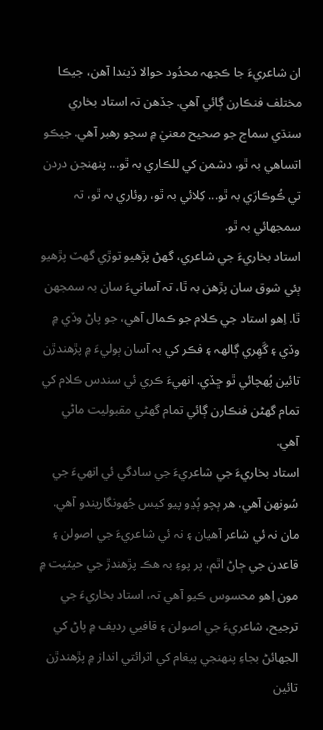ان شاعريءَ جا ڪجهہ محدُود حوالا ڏيندا آهن، جيڪا مختلف فنڪارن ڳائي آهي. جڏهن تہ استاد بخاري سنڌي سماج جو صحيح معنيٰ ۾ سچو رهبر آهي. جيڪو اتساهي بہ ٿو، دشمن کي للڪاري بہ ٿو... پنھنجن دردن تي ڪُوڪارَي بہ ٿو... کِلائي بہ ٿو، روئاري بہ ٿو، تہ سمجهائي بہ ٿو.
استاد بخاريءَ جي شاعري، گهڻ پڙهيو توڙي گهٽ پڙهيو ٻئي شوق سان پڙهن بہ ٿا، تہ آسانيءَ سان بہ سمجهن ٿا. اِهو استاد جي ڪلام جو ڪمال آهي، جو پاڻ وڏي ۾ وڏي ۽ گَهِري ڳالھہ ۽ فڪر کي بہ آسان ٻوليءَ ۾ پڙهندڙن تائين پُهچائي ٿو ڇڏي. انھيءَ ڪري ئي سندس ڪلام کي تمام گهڻن فنڪارن ڳائي تمام گهڻي مقبوليت ماڻي آهي.
استاد بخاريءَ جي شاعريءَ جي سادگي ئي انھيءَ جي سُونھن آهي. هر ٻچو ٻُڍو پيو کيس جُهونگاريندو آهي. مان نہ ئي شاعر آهيان ۽ نہ ئي شاعريءَ جي اصولن ۽ قاعدن جي ڄاڻ اٿم، پر پوءِ بہ هڪ پڙهندڙ جي حيثيت ۾ مون اِهو محسوس ڪيو آهي تہ، استاد بخاريءَ جي ترجيح، شاعريءَ جي اصولن ۽ قافيي رديف ۾ پاڻ کي الجهائڻ بجاءِ پنھنجي پيغام کي اثرائتي انداز ۾ پڙهندڙن تائين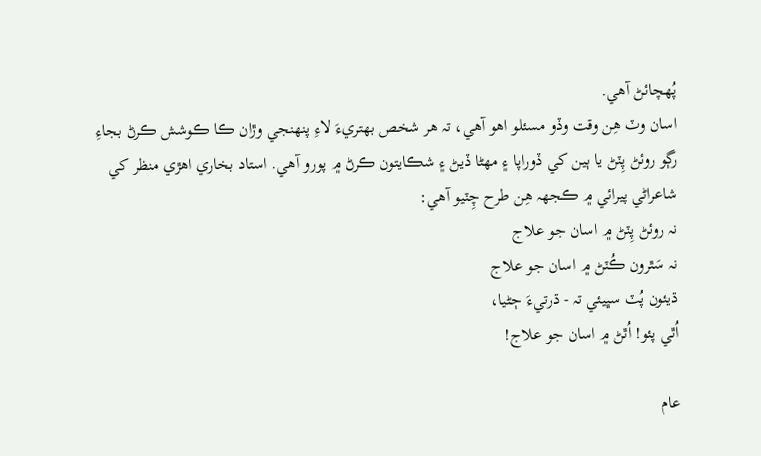پُهچائڻ آهي.
اسان وٽ هِن وقت وڏو مسئلو اهو آهي، تہ هر شخص بھتريءَ لاءِ پنھنجي وڙان ڪا ڪوشش ڪرڻ بجاءِ رڳو روئڻ پِٽڻ يا ٻين کي ڏوراپا ۽ مھڻا ڏيڻ ۽ شڪايتون ڪرڻ ۾ پورو آهي. استاد بخاري اهڙي منظر کي شاعراڻي پيرائي ۾ ڪجهہ هِن طرح چِٽيو آهي:
نہ روئڻ پِٽڻ ۾ اسان جو علاج
نہ سَٿرون ڪُٽڻ ۾ اسان جو علاج
ڌيئون پُٽ سڀيئي تہ - ڌرتيءَ ڄڻيا،
اُٿي پئو! اُٿڻ ۾ اسان جو علاج!

عام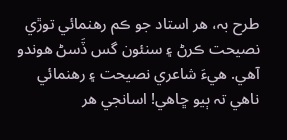طرح بہ، هر استاد جو ڪم رهنمائي توڙي نصيحت ڪرڻ ۽ سنئون گس ڏَسڻ هوندو آهي. هيءَ شاعري نصيحت ۽ رهنمائي ناهي تہ ٻيو ڇاهي! اسانجي هر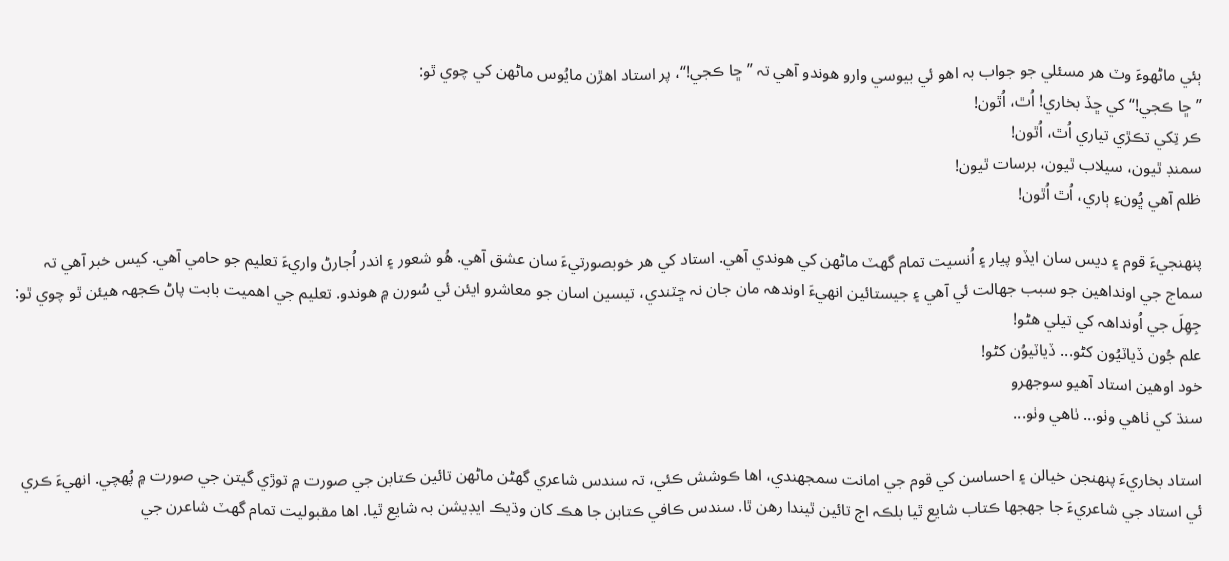ٻئي ماڻھوءَ وٽ هر مسئلي جو جواب بہ اهو ئي بيوسي وارو هوندو آهي تہ ”ڇا ڪجي!“، پر استاد اهڙن مايُوس ماڻھن کي چوي ٿو:
”ڇا ڪجي!“ کي ڇڏ بخاري! اُٿ، اُٿون!
ڪر تِکي تڪڙي تياري اُٿ، اُٿون!
سمنڊ ٿيون، سيلاب ٿيون، برسات ٿيون!
ظلم آهي ڀُونءِ ٻاري، اُٿ اُٿون!

پنھنجيءَ قوم ۽ ديس سان ايڏو پيار ۽ اُنسيت تمام گهٽ ماڻھن کي هوندي آهي. استاد کي هر خوبصورتيءَ سان عشق آهي. هُو شعور ۽ اندر اُجارڻ واريءَ تعليم جو حامي آهي. کيس خبر آهي تہ سماج جي اونداهين جو سبب جھالت ئي آهي ۽ جيستائين انھيءَ اوندھہ مان جان نہ ڇٽندي، تيسين اسان جو معاشرو ايئن ئي سُورن ۾ هوندو. تعليم جي اهميت بابت پاڻ ڪجهہ هيئن ٿو چوي ٿو:
جِهِلَ جي اُونداھہ کي تيلي هڻو!
علم جُون ڏياٽيُون کڻو... ڏياٽيوُن کڻو!
خود اوهين استاد آهيو سوجهرو
سنڌ کي ٺاهي وٺو... ٺاهي وٺو...

استاد بخاريءَ پنھنجن خيالن ۽ احساسن کي قوم جي امانت سمجهندي، اها ڪوشش ڪئي، تہ سندس شاعري گهڻن ماڻھن تائين ڪتابن جي صورت ۾ توڙي گيتن جي صورت ۾ پُهچي. انھيءَ ڪري ئي استاد جي شاعريءَ جا جهجها ڪتاب شايع ٿيا بلڪہ اڄ تائين ٿيندا رهن ٿا. سندس ڪافي ڪتابن جا هڪ کان وڌيڪ ايڊيشن بہ شايع ٿيا. اها مقبوليت تمام گهٽ شاعرن جي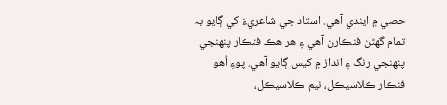حصي ۾ ايندي آهي. استاد جي شاعريءَ کي ڳايو بہ تمام گهڻن فنڪارن آهي ۽ هر هڪ فنڪار پنھنجي پنھنجي رنگ ۽ انداز ۾ کيس ڳايو آهي. پوءِ اُهو فنڪار ڪلاسيڪل، نيم ڪلاسيڪل،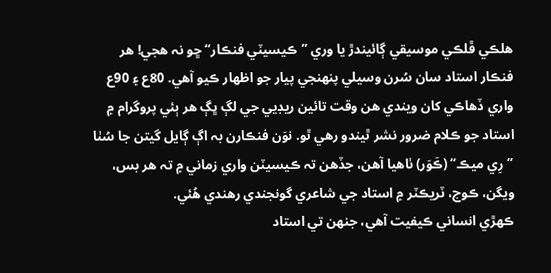هلڪي ڦلڪي موسيقي ڳائيندڙ يا وري ”ڪيسيٽي فنڪار“ ڇو نہ هجي! هر فنڪار استاد سان سُرن وسيلي پنھنجي پيار جو اظھار ڪيو آهي. 80ع ۽ 90ع واري ڏهاڪي کان ويندي هن وقت تائين ريڊيي جي لڳ ڀڳ هر ٻئي پروگرام ۾ استاد جو ڪلام ضرور نشر ٿيندو رهي ٿو. نوَن فنڪارن بہ اڳ ڳايل گيتن جا سُٺا ”رِي ميڪ“ (ڪَوَر) ٺاهيا آهن، جڏهن تہ ڪيسيٽن واري زماني ۾ تہ هر بس، ويگن، ڪوچ، ٽريڪٽر ۾ استاد جي شاعري گونجندي رهندي هُئي.
ڪھڙي انساني ڪيفيت آهي، جنھن تي استاد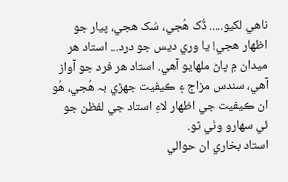ناهي لکيو..... ڏُک هُجي، سُک هجي، پيار جو اظھار هجي! يا وري ديس جو درد... استاد هر ميدان ۾ پاڻ ملھايو آهي. استاد هر فرد جو آواز آهي، سندس مزاج ۽ ڪيفيت جھڙي بہ هُجي، هُو ان ڪيفيت جي اظھار لاءِ استاد جي لفظن جو ئي سھارو وٺي ٿو.
استاد بخاري ان حوالي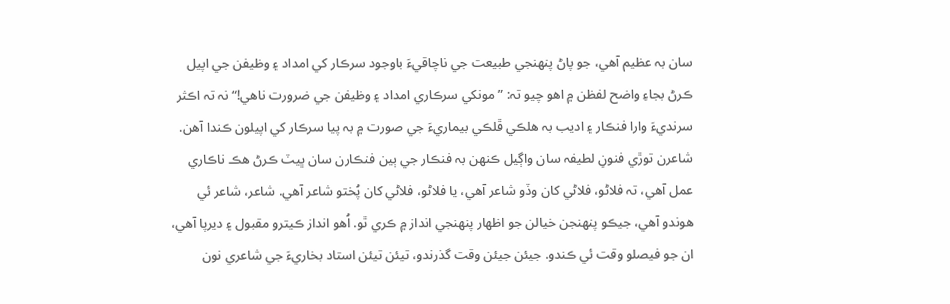سان بہ عظيم آهي، جو پاڻ پنھنجي طبيعت جي ناچاقيءَ باوجود سرڪار کي امداد ۽ وظيفن جي اپيل ڪرڻ بجاءِ واضح لفظن ۾ اهو چيو تہ: ”مونکي سرڪاري امداد ۽ وظيفن جي ضرورت ناهي!“ نہ تہ اڪثر سرنديءَ وارا فنڪار ۽ اديب بہ هلڪي ڦلڪي بيماريءَ جي صورت ۾ بہ پيا سرڪار کي اپيلون ڪندا آهن.
شاعرن توڙي فنونِ لطيفہ سان واڳيل ڪنھن بہ فنڪار جي ٻين فنڪارن سان ڀيٽ ڪرڻ هڪ ناڪاري عمل آهي، تہ فلاڻو، فلاڻي کان وڏو شاعر آهي، يا فلاڻو، فلاڻي کان پُختو شاعر آهي. شاعر، شاعر ئي هوندو آهي، جيڪو پنھنجن خيالن جو اظھار پنھنجي انداز ۾ ڪري ٿو. اُهو انداز ڪيترو مقبول ۽ ديرپا آهي، ان جو فيصلو وقت ئي ڪندو. جيئن جيئن وقت گذرندو، تيئن تيئن استاد بخاريءَ جي شاعري نون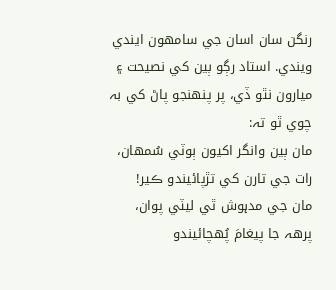رنگن سان اسان جي سامھون ايندي ويندي. استاد رڳو ٻين کي نصيحت ۽ ميارون نٿو ڏي، پر پنھنجو پاڻ کي بہ چوي ٿو تہ:
مان ٻين وانگر اکيون ٻوٽي سُمھان،
رات جي تارن کي تڙپائيندو ڪير!
مان جي مدہوش ٿي ليٽي پوان،
پرھہ جا پيغامَ پُھچائيندو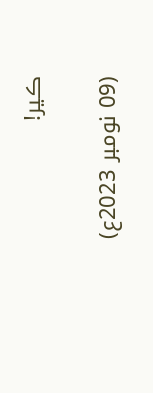ڪير!


(09 نومبر 2023ع)